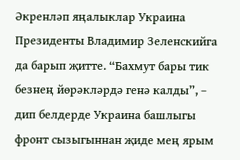Әкренләп яңалыклар Украина Президенты Владимир Зеленскийга да барып җитте. “Бахмут бары тик безнең йөрәкләрдә генә калды”, – дип белдерде Украина башлыгы фронт сызыгыннан җиде мең ярым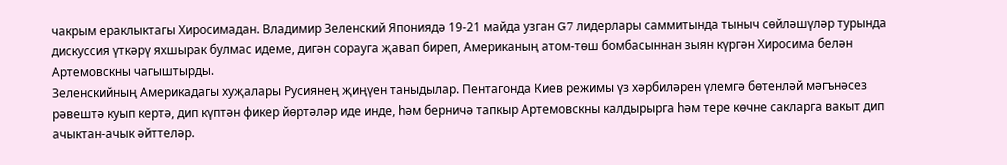чакрым ераклыктагы Хиросимадан. Владимир Зеленский Япониядә 19-21 майда узган G7 лидерлары саммитында тыныч сөйләшүләр турында дискуссия үткәрү яхшырак булмас идеме, дигән сорауга җавап биреп, Американың атом-төш бомбасыннан зыян күргән Хиросима белән Артемовскны чагыштырды.
Зеленскийның Америкадагы хуҗалары Русиянең җиңүен таныдылар. Пентагонда Киев режимы үз хәрбиләрен үлемгә бөтенләй мәгънәсез рәвештә куып кертә, дип күптән фикер йөртәләр иде инде, һәм берничә тапкыр Артемовскны калдырырга һәм тере көчне сакларга вакыт дип ачыктан-ачык әйттеләр.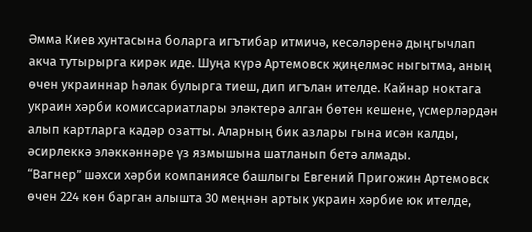Әмма Киев хунтасына боларга игътибар итмичә, кесәләренә дыңгычлап акча тутырырга кирәк иде. Шуңа күрә Артемовск җиңелмәс ныгытма, аның өчен украиннар һәлак булырга тиеш, дип игълан ителде. Кайнар ноктага украин хәрби комиссариатлары эләктерә алган бөтен кешене, үсмерләрдән алып картларга кадәр озатты. Аларның бик азлары гына исән калды, әсирлеккә эләккәннәре үз язмышына шатланып бетә алмады.
“Вагнер” шәхси хәрби компаниясе башлыгы Евгений Пригожин Артемовск өчен 224 көн барган алышта 30 меңнән артык украин хәрбие юк ителде,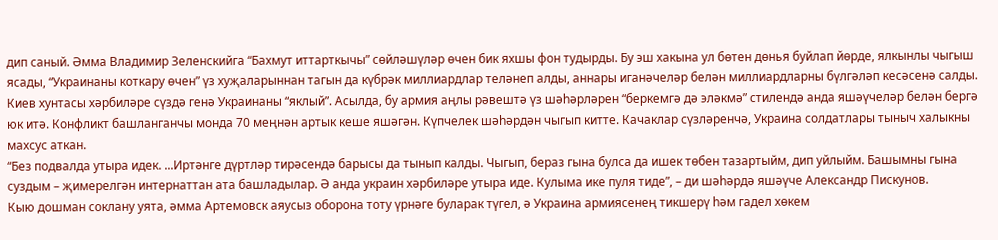дип саный. Әмма Владимир Зеленскийга “Бахмут иттарткычы” сөйләшүләр өчен бик яхшы фон тудырды. Бу эш хакына ул бөтен дөнья буйлап йөрде, ялкынлы чыгыш ясады, “Украинаны коткару өчен” үз хуҗаларыннан тагын да күбрәк миллиардлар теләнеп алды, аннары иганәчеләр белән миллиардларны бүлгәләп кесәсенә салды.
Киев хунтасы хәрбиләре сүздә генә Украинаны “яклый”. Асылда, бу армия аңлы рәвештә үз шәһәрләрен “беркемгә дә эләкмә” стилендә анда яшәүчеләр белән бергә юк итә. Конфликт башланганчы монда 70 меңнән артык кеше яшәгән. Күпчелек шәһәрдән чыгып китте. Качаклар сүзләренчә, Украина солдатлары тыныч халыкны махсус аткан.
“Без подвалда утыра идек. ...Иртәнге дүртләр тирәсендә барысы да тынып калды. Чыгып, бераз гына булса да ишек төбен тазартыйм, дип уйлыйм. Башымны гына суздым – җимерелгән интернаттан ата башладылар. Ә анда украин хәрбиләре утыра иде. Кулыма ике пуля тиде”, – ди шәһәрдә яшәүче Александр Пискунов.
Кыю дошман соклану уята, әмма Артемовск аяусыз оборона тоту үрнәге буларак түгел, ә Украина армиясенең тикшерү һәм гадел хөкем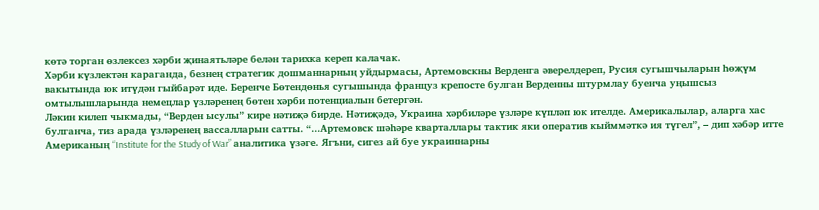көтә торган өзлексез хәрби җинаятьләре белән тарихка кереп калачак.
Хәрби күзлектән караганда, безнең стратегик дошманнарның уйдырмасы, Артемовскны Верденга әверелдереп, Русия сугышчыларын һөҗүм вакытында юк итүдән гыйбарәт иде. Беренче Бөтендөнья сугышында француз крепосте булган Верденны штурмлау буенча уңышсыз омтылышларында немецлар үзләренең бөтен хәрби потенциалын бетергән.
Ләкин килеп чыкмады, “Верден ысулы” кире нәтиҗә бирде. Нәтиҗәдә, Украина хәрбиләре үзләре күпләп юк ителде. Америкалылар, аларга хас булганча, тиз арада үзләренең вассалларын сатты. “...Артемовск шәһәре кварталлары тактик яки оператив кыйммәткә ия түгел”, – дип хәбәр итте Американың “Institute for the Study of War” аналитика үзәге. Ягъни, сигез ай буе украиннарны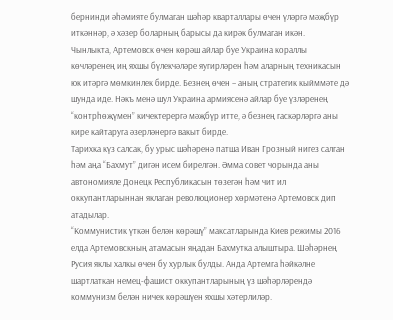бернинди әһәмияте булмаган шәһәр кварталлары өчен үләргә мәҗбүр иткәннәр, ә хәзер боларның барысы да кирәк булмаган икән.
Чынлыкта, Артемовск өчен көрәш айлар буе Украина кораллы көчләренең иң яхшы бүлекчәләре яугирләрен һәм аларның техникасын юк итәргә мөмкинлек бирде. Безнең өчен – аның стратегик кыйммәте дә шунда иде. Нәкъ менә шул Украина армиясенә айлар буе үзләренең “контрһөҗүмен” кичектерергә мәҗбүр итте, ә безнең гаскәрләргә аны кире кайтаруга әзерләнергә вакыт бирде.
Тарихка күз салсак, бу урыс шәһәренә патша Иван Грозный нигез салган һәм аңа “Бахмут” дигән исем бирелгән. Әмма совет чорында аны автономияле Донецк Республикасын төзегән һәм чит ил оккупантларыннан яклаган революционер хөрмәтенә Артемовск дип атадылар.
“Коммунистик үткән белән көрәшү” максатларында Киев режимы 2016 елда Артемовскның атамасын яңадан Бахмутка алыштыра. Шәһәрнең Русия яклы халкы өчен бу хурлык булды. Анда Артемга һәйкәлне шартлаткан немец-фашист оккупантларының үз шәһәрләрендә коммунизм белән ничек көрәшүен яхшы хәтерлиләр.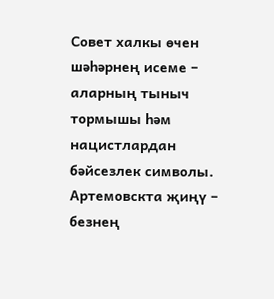Совет халкы өчен шәһәрнең исеме – аларның тыныч тормышы һәм нацистлардан бәйсезлек символы.
Артемовскта җиңү – безнең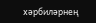хәрбиләрнең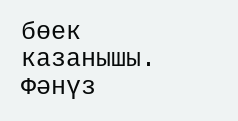бөек казанышы.
Фәнүз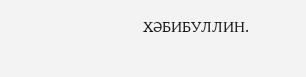ХӘБИБУЛЛИН.